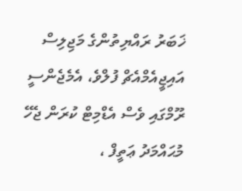ޚަބަރު ރައްޔިތުންގެ މަޖިލިސް
އައިޖީއެމްއެޗް ފުލްވެ، އެމެޖެންސީ ރޫމްގައި ވެސް އެޑްމިޓް ކުރަން ޖެހޭ
މުޙައްމަދު ޢަތީފް ،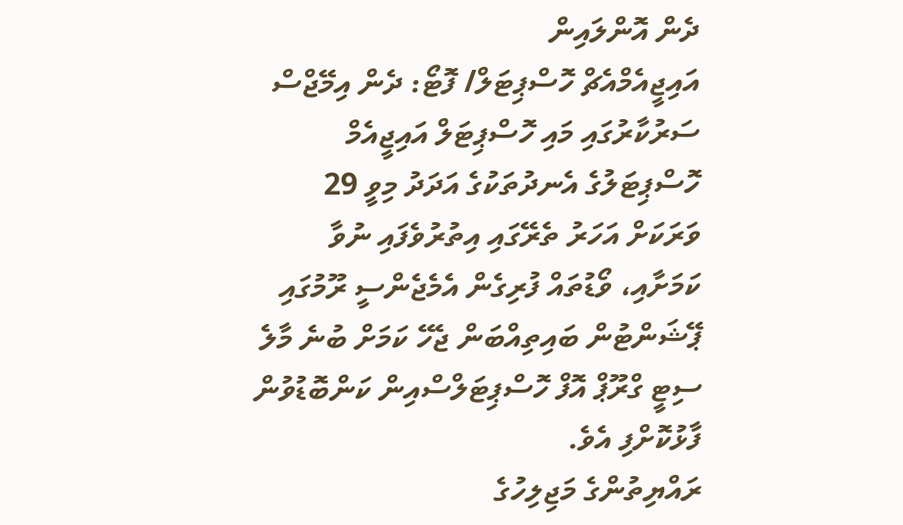ދެން އޮންލައިން
އައިޖީއެމްއެޗް ހޮސްޕިޓަލް/ ފޮޓޯ: ދެން އިމޭޖްސް
ސަރުކާރުގައި މައި ހޮސްޕިޓަލް އައިޖީއެމް ހޮސްޕިޓަލުގެ އެނދުތަކުގެ އަދަދު މިވީ 29 ވަރަކަށް އަހަރު ތެރޭގައި އިތުރުވެފައި ނުވާ ކަމަށާއި، ވޯޑުތައް ފުރިގެން އެމެޖެންސީ ރޫމުގައި ޕޭޝަންޓުން ބައިތިއްބަން ޖެހޭ ކަމަށް ބުނެ މާލެ ސިޓީ ގްރޫޕް އޮފް ހޮސްޕިޓަލްސްއިން ކަންބޮޑުވުން ފާޅުކޮށްފި އެވެ.
ރައްޔިތުންގެ މަޖިލިހުގެ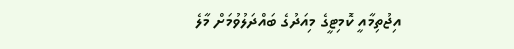އިޖުތިމާއީ ކޮމިޓީގެ މިއަދުގެ ބައްދަލުވުމަށް މާލެ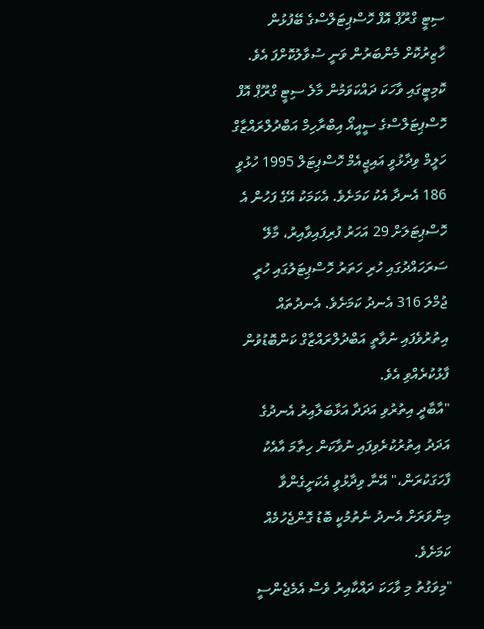ސިޓީ ގްރޫޕް އޮފް ހޮސްޕިޓަލްސްގެ ބޭފުޅުން ހާޒިރުކޮށް މެންބަރުން ވަނީ ސުވާލުކޮށްފަ އެވެ.
ކޮމިޓީގައި ވާހަކަ ދައްކަވަމުން މާލެ ސިޓީ ގްރޫޕް އޮފް ހޮސްޕިޓަލްސްގެ ސީއީއޯ އިބްރާހިމް އަބްދުލްރައްޒާގް ހަލީމް ވިދާޅުވީ އައިޖީއެމް ހޮސްޕިޓަލް 1995 ހުޅުވީ 186 އެނދާ އެކު ކަމަށެވެ. އެކަމަކު އޭގެ ފަހުން އެ ހޮސްޕިޓަލަށް 29 އަހަރު ފުރިފައިވާއިރު، މާލޭ ސަރަހައްދުގައި ހުރި ހަތަރު ހޮސްޕިޓަލުގައި ހުރީ ޖުމްލަ 316 އެނދު ކަމަށެވެ. އެނދުތައް އިތުރުވެފައި ނުވާތީ އަބްދުލްރައްޒާގް ކަންބޮޑުވުން ފާޅުކުރެއްވި އެވެ.
"އާބާދީ އިތުރުވި އަދަދާ އަޅާބަލާއިރު އެނދުގެ އަދަދު އިތުރުކުރެވިފައި ނުވާކަން ހިތާމަ އާއެކު ފާހަގަކުރަން،" އޭނާ ވިދާޅުވީ އެކަށީގެންވާ މިންވަރަށް އެނދު ނެތުމުކީ ބޮޑު ގޮންޖެހުމެއް ކަމަށެވެ.
"މިވަގުތު މި ވާހަކަ ދައްކާއިރު ވެސް އެމެޖެންސީ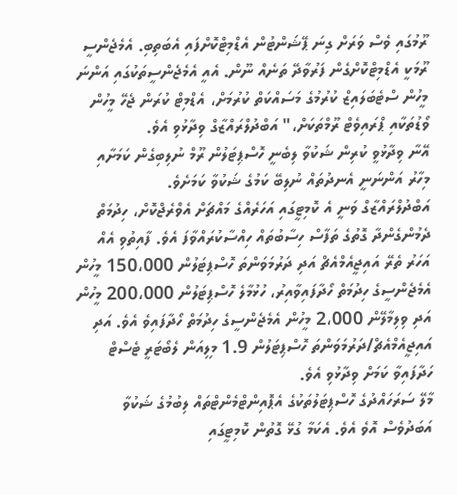ރޫމުގައި ވެސް ވަރަށް ގިނަ ޕޭޝަންޓުން އެޑްމިޓްކޮށްފައި އެބަތިބި. އެމެޖެންސީ ރޫމަކީ އެޑްމިޓްކޮށްގެން ފަރުވާދޭ ތަނެއް ނޫން. އެއީ އެމެޖެންސީތަކުގައި އަންނަ މީހުން ސްޓެބަލައިޒް ކުރުމުގެ މަސައްކަތް ކުރުމަށް، އެޑްމިޓް ކުރަން ޖެހޭ މީހުން ވޯޑުތަކާއި ޕްރައިވެޓް ރޫމްތަކަށް،" އަބްދުލްރައްޒާގް ވިދާޅުވި އެވެ.
އޭނާ ވިދާޅުވީ ކުރިން ޝަކުވާ ލިބެނީ ހޮސްޕިޓަލުން ރޫމް ނުލިބިގެން ކަމަށާއި މިހާރު އަންނަނީ އެނދުތައް ނުލިބޭ ކަމުގެ ޝަކުވާ ކަމަށެވެ.
އަބްދުލްރައްޒާގް ވަނީ އެ ކޮމިޓީގައި އަހަރެއްގެ މައްޗަށް އެވްރެޖްކޮށް، ހިދުމަތް ދެމުންގެންދާ ގޮތުގެ ތަފާސް ހިސާބުތައް ހިއްސާކުރައްވާފަ އެވެ. ފާއިތުވި އެއް އަހަރު ތެރޭ އައިޖީއެމްއެޗް އަދި ދަރުމަވަންތަ ހޮސްޕިޓަލުން 150،000 މީހުން އެމެޖެންސީގެ ހިދުމަތް ހޯދާފައިވާއިރު، ހުޅުމާލެ ހޮސްޕިޓަލުން 200،000 މީހުން އަދި ވިލިމާލޭން 2،000 މީހުން އެމެޖެންސީގެ ހިދުމަތް ހޯދާފައިވެ އެވެ. އަދި އައިޖީއެމްއެޗް/ދަރުމަވަންތަ ހޮސްޕިޓަލުން 1.9 މިލިއަން ލެބޯޓަރީ ޓެސްޓް ހަދާފައިވާ ކަމަށް ވިދާޅުވި އެވެ.
މާލޭ ސަރަހައްދުގެ ހޮސްޕިޓަލުތަކުގެ އެޕޮއިންޓްމެންޓްތައް ލިބުމުގެ ޝަކުވާ އަބަދުވެސް އޮވެ އެވެ. އެކަމާ ގުޅޭ ގޮތުން ކޮމިޓީގައި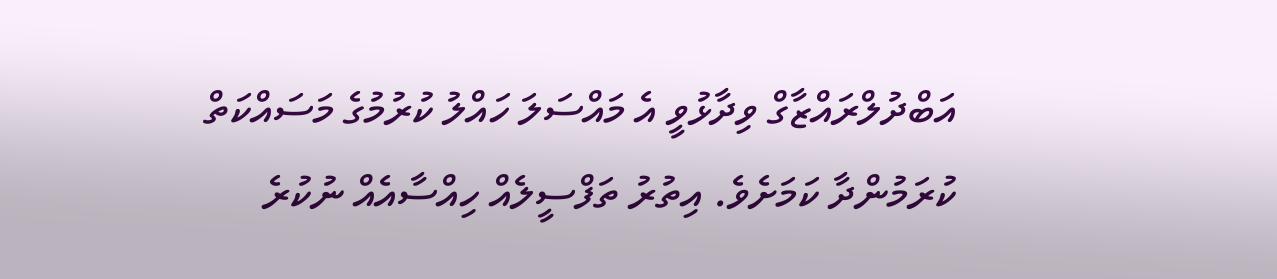އަބްދުލްރައްޒާގް ވިދާޅުވީ އެ މައްސަލަ ހައްލު ކުރުމުގެ މަސައްކަތް ކުރަމުންދާ ކަމަށެވެ. އިތުރު ތަފްސީލެއް ހިއްސާއެއް ނުކުރެ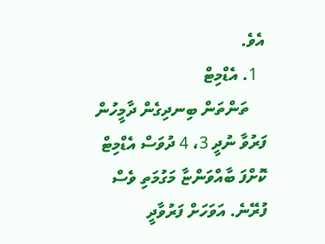އެވެ.
  1. އެޑްމިޓް
    ތަންތަން ބިނދިގެން ދާމީހުން ފަރުވާ ނުދީ 3، 4 ދުވަސް އެޑްމިޓް ކޮށްފަ ބާއްވަންޏާ މަގުމަތި ވެސް ފުރޭނެ. އަވަހަށް ފަރުވާދީ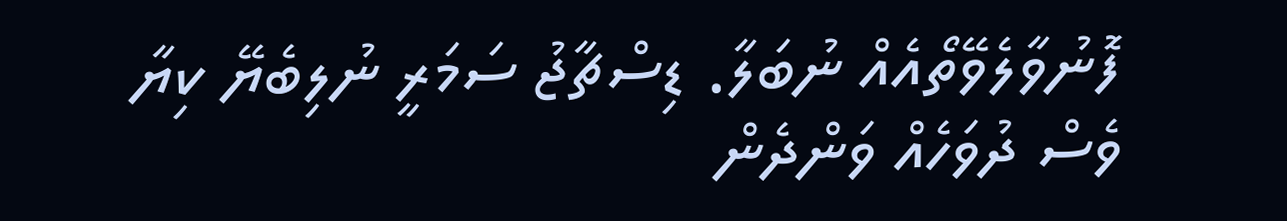ފޮނުވާލެވޭތޯއެއް ނުބަލާ. ޑިސްޗާޖު ސަމަރީ ނުލިބެޔޭ ކިޔާ ވެސް ދުވަހެއް ވަންދެން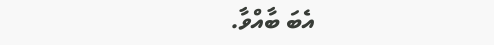އެބަ ބާއްވާ.